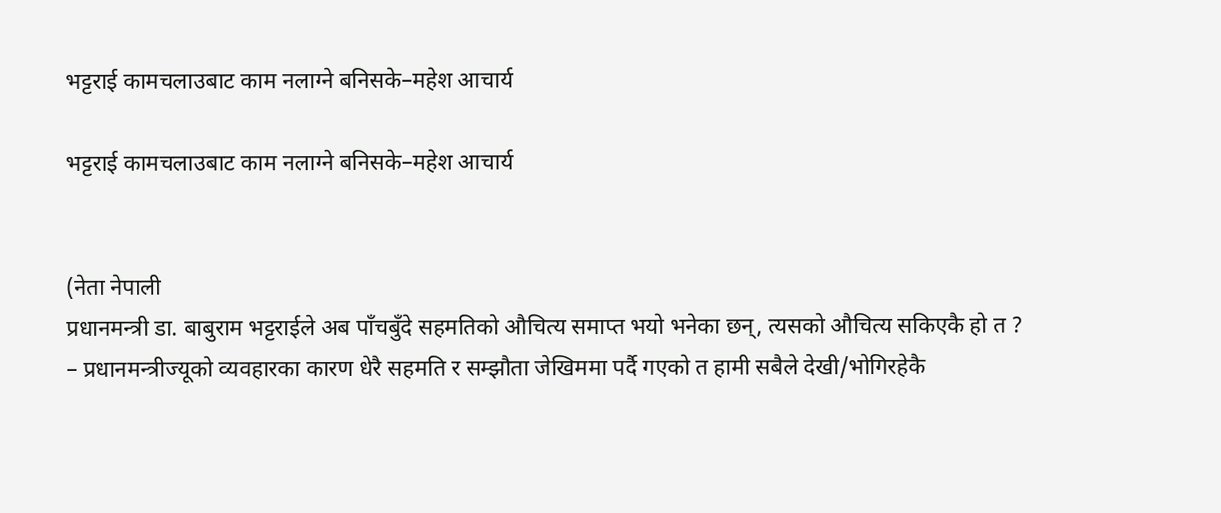भट्टराई कामचलाउबाट काम नलाग्ने बनिसके–महेश आचार्य

भट्टराई कामचलाउबाट काम नलाग्ने बनिसके–महेश आचार्य


(नेता नेपाली
प्रधानमन्त्री डा. बाबुराम भट्टराईले अब पाँचबुँदे सहमतिको औचित्य समाप्त भयो भनेका छन्, त्यसको औचित्य सकिएकै हो त ?
– प्रधानमन्त्रीज्यूको व्यवहारका कारण धेरै सहमति र सम्झौता जेखिममा पर्दै गएको त हामी सबैले देखी/भोगिरहेकै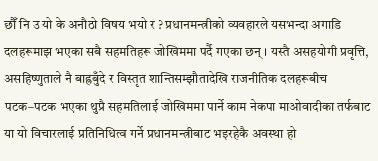छौँ नि उ यो के अनौठो विषय भयो र ? प्रधानमन्त्रीको व्यवहारले यसभन्दा अगाडि दलहरूमाझ भएका सबै सहमतिहरू जोखिममा पर्दै गएका छन् । यस्तै असहयोगी प्रवृत्ति, असहिष्णुताले नै बाह्रबुँदे र विस्तृत शान्तिसम्झौतादेखि राजनीतिक दलहरूबीच पटक–पटक भएका थुप्रै सहमतिलाई जोखिममा पार्ने काम नेकपा माओवादीका तर्फबाट या यो विचारलाई प्रतिनिधित्व गर्ने प्रधानमन्त्रीबाट भइरहेकै अवस्था हो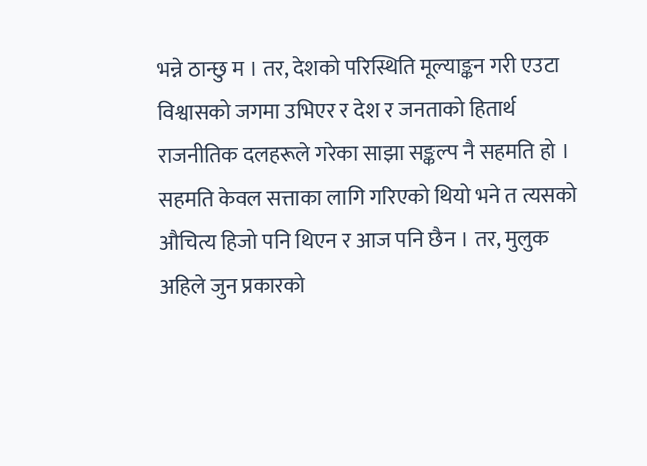भन्ने ठान्छु म । तर, देशको परिस्थिति मूल्याङ्कन गरी एउटा विश्वासको जगमा उभिएर र देश र जनताको हितार्थ राजनीतिक दलहरूले गरेका साझा सङ्कल्प नै सहमति हो । सहमति केवल सत्ताका लागि गरिएको थियो भने त त्यसको औचित्य हिजो पनि थिएन र आज पनि छैन । तर, मुलुक अहिले जुन प्रकारको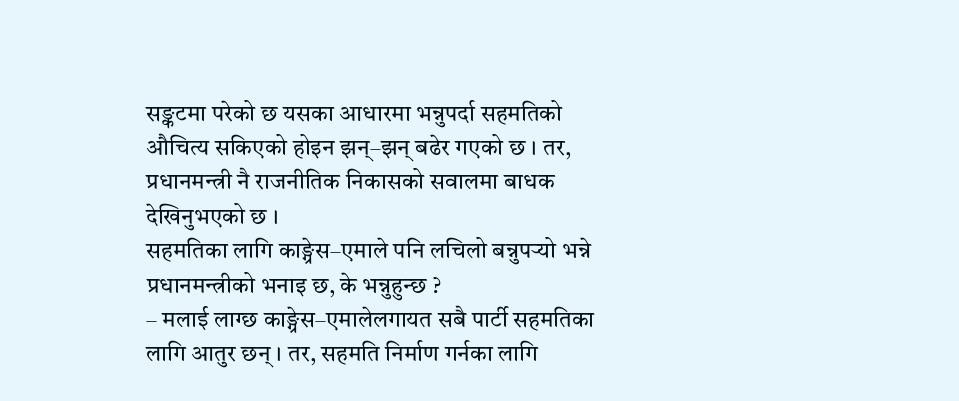सङ्कटमा परेको छ यसका आधारमा भन्नुपर्दा सहमतिको औचित्य सकिएको होइन झन्–झन् बढेर गएको छ । तर, प्रधानमन्त्री नै राजनीतिक निकासको सवालमा बाधक देखिनुभएको छ ।
सहमतिका लागि काङ्ग्रेस–एमाले पनि लचिलो बन्नुपर्‍यो भन्ने प्रधानमन्त्रीको भनाइ छ, के भन्नुहुन्छ ?
– मलाई लाग्छ काङ्ग्रेस–एमालेलगायत सबै पार्टी सहमतिका लागि आतुर छन् । तर, सहमति निर्माण गर्नका लागि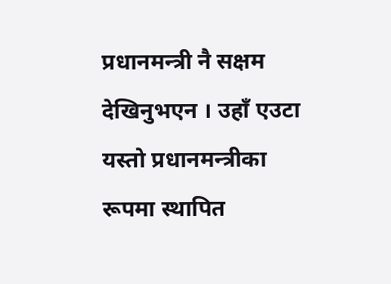प्रधानमन्त्री नै सक्षम देखिनुभएन । उहाँ एउटा यस्तो प्रधानमन्त्रीका रूपमा स्थापित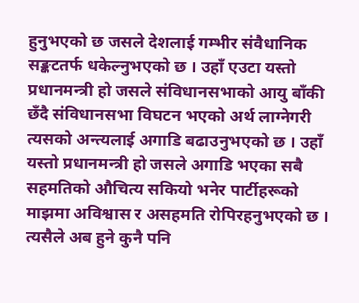हुनुभएको छ जसले देशलाई गम्भीर संवैधानिक सङ्कटतर्फ धकेल्नुभएको छ । उहाँ एउटा यस्तो प्रधानमन्त्री हो जसले संविधानसभाको आयु बाँकी छँदै संविधानसभा विघटन भएको अर्थ लाग्नेगरी त्यसको अन्त्यलाई अगाडि बढाउनुभएको छ । उहाँ यस्तो प्रधानमन्त्री हो जसले अगाडि भएका सबै सहमतिको औचित्य सकियो भनेर पार्टीहरूको माझमा अविश्वास र असहमति रोपिरहनुभएको छ । त्यसैले अब हुने कुनै पनि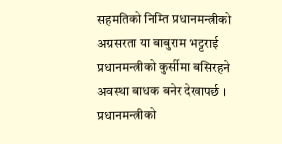सहमतिको निम्ति प्रधानमन्त्रीको अग्रसरता या बाबुराम भट्टराई प्रधानमन्त्रीको कुर्सीमा बसिरहने अवस्था बाधक बनेर देखापर्छ ।
प्रधानमन्त्रीको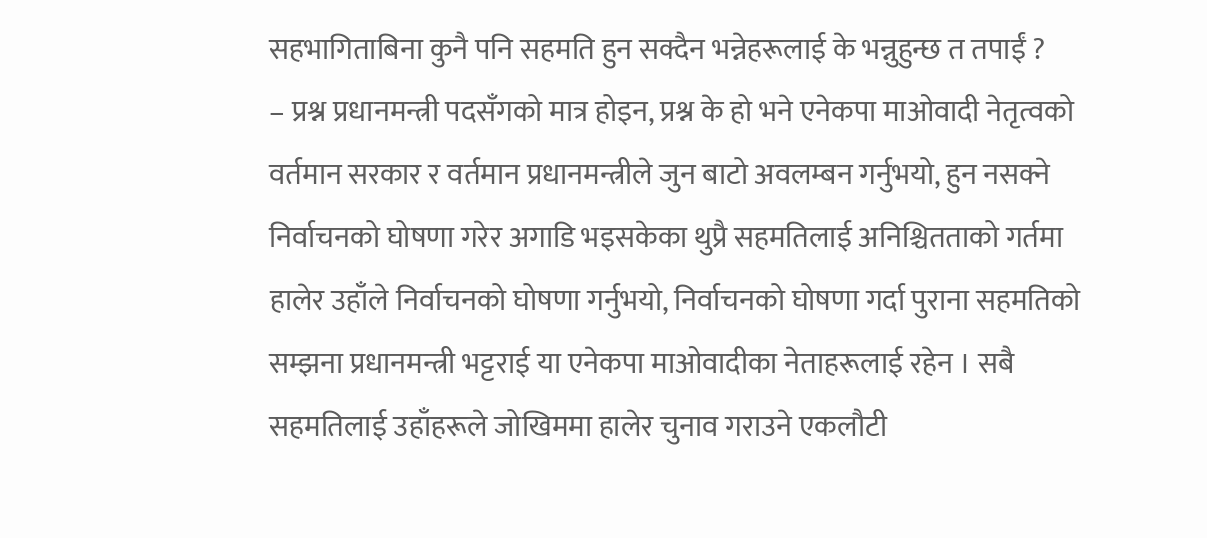सहभागिताबिना कुनै पनि सहमति हुन सक्दैन भन्नेहरूलाई के भन्नुहुन्छ त तपाईं ?
– प्रश्न प्रधानमन्त्री पदसँगको मात्र होइन, प्रश्न के हो भने एनेकपा माओवादी नेतृत्वको वर्तमान सरकार र वर्तमान प्रधानमन्त्रीले जुन बाटो अवलम्बन गर्नुभयो, हुन नसक्ने निर्वाचनको घोषणा गरेर अगाडि भइसकेका थुप्रै सहमतिलाई अनिश्चितताको गर्तमा हालेर उहाँले निर्वाचनको घोषणा गर्नुभयो, निर्वाचनको घोषणा गर्दा पुराना सहमतिको सम्झना प्रधानमन्त्री भट्टराई या एनेकपा माओवादीका नेताहरूलाई रहेन । सबै सहमतिलाई उहाँहरूले जोखिममा हालेर चुनाव गराउने एकलौटी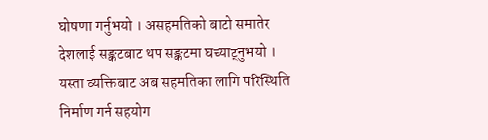घोषणा गर्नुभयो । असहमतिको बाटो समातेर देशलाई सङ्कटबाट थप सङ्कटमा घच्याट्नुभयो । यस्ता व्यक्तिबाट अब सहमतिका लागि परिस्थिति निर्माण गर्न सहयोग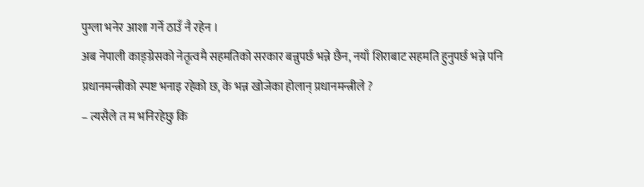पुग्ला भनेर आशा गर्ने ठाउँ नै रहेन ।
अब नेपाली काङ्ग्रेसको नेतृत्वमै सहमतिको सरकार बन्नुपर्छ भन्ने छैन, नयाँ शिराबाट सहमति हुनुपर्छ भन्ने पनि प्रधानमन्त्रीको स्पष्ट भनाइ रहेको छ, के भन्न खोजेका होलान् प्रधानमन्त्रीले ?
– त्यसैले त म भनिरहेछु कि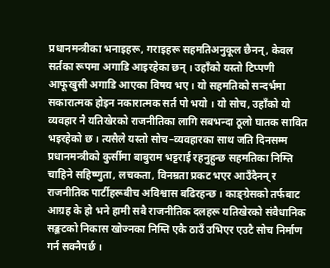प्रधानमन्त्रीका भनाइहरू, गराइहरू सहमतिअनुकूल छैनन्, केवल सर्तका रूपमा अगाडि आइरहेका छन् । उहाँको यस्तो टिप्पणी आफूखुसी अगाडि आएका विषय भए । यो सहमतिको सन्दर्भमा सकारात्मक होइन नकारात्मक सर्त पो भयो । यो सोच, उहाँको यो व्यवहार नै यतिखेरको राजनीतिका लागि सबभन्दा ठूलो घातक सावित भइरहेको छ । त्यसैले यस्तो सोच–व्यवहारका साथ जति दिनसम्म प्रधानमन्त्रीको कुर्सीमा बाबुराम भट्टराई रहनुहुन्छ सहमतिका निम्ति चाहिने सहिष्णुता, लचकता, विनम्रता प्रकट भएर आउँदैनन् र राजनीतिक पार्टीहरूबीच अविश्वास बढिरहन्छ । काङ्ग्रेसको तर्फबाट आग्रह के हो भने हामी सबै राजनीतिक दलहरू यतिखेरको संवैधानिक सङ्कटको निकास खोज्नका निम्ति एकै ठाउँ उभिएर एउटै सोच निर्माण गर्न सक्नैपर्छ ।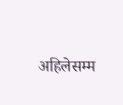अहिलेसम्म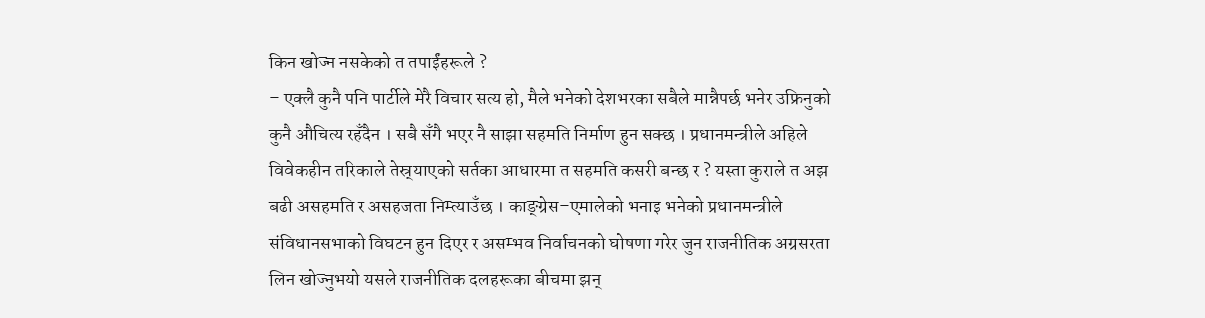किन खोज्न नसकेको त तपाईंहरूले ?
– एक्लै कुनै पनि पार्टीले मेरै विचार सत्य हो, मैले भनेको देशभरका सबैले मान्नैपर्छ भनेर उफ्रिनुको कुनै औचित्य रहँदैन । सबै सँगै भएर नै साझा सहमति निर्माण हुन सक्छ । प्रधानमन्त्रीले अहिले विवेकहीन तरिकाले तेस्र्याएको सर्तका आधारमा त सहमति कसरी बन्छ र ? यस्ता कुराले त अझ बढी असहमति र असहजता निम्त्याउँछ । काङ्ग्रेस–एमालेको भनाइ भनेको प्रधानमन्त्रीले संविधानसभाको विघटन हुन दिएर र असम्भव निर्वाचनको घोषणा गरेर जुन राजनीतिक अग्रसरता लिन खोज्नुभयो यसले राजनीतिक दलहरूका बीचमा झन्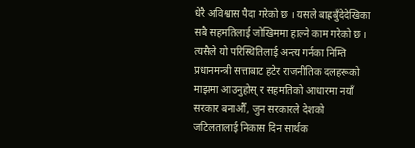धेरै अविश्वास पैदा गरेको छ । यसले बाह्रबुँदेदेखिका सबै सहमतिलाई जोखिममा हाल्ने काम गरेको छ । त्यसैले यो परिस्थितिलाई अन्त्य गर्नका निम्ति प्रधानमन्त्री सत्ताबाट हटेर राजनीतिक दलहरूको माझमा आउनुहोस् र सहमतिको आधारमा नयाँ सरकार बनाऔँ, जुन सरकारले देशको जटिलतालाई निकास दिन सार्थक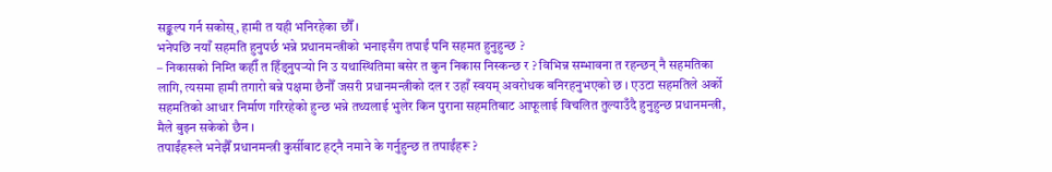सङ्कल्प गर्न सकोस्, हामी त यही भनिरहेका छौँ ।
भनेपछि नयाँ सहमति हुनुपर्छ भन्ने प्रधानमन्त्रीको भनाइसँग तपाईं पनि सहमत हुनुहुन्छ ?
– निकासको निम्ति कहीँ त हिँड्नुपर्‍यो नि उ यथास्थितिमा बसेर त कुन निकास निस्कन्छ र ? विभिन्न सम्भावना त रहन्छन् नै सहमतिका लागि, त्यसमा हामी तगारो बन्ने पक्षमा छैनौँ जसरी प्रधानमन्त्रीको दल र उहाँ स्वयम् अवरोधक बनिरहनुभएको छ । एउटा सहमतिले अर्को सहमतिको आधार निर्माण गरिरहेको हुन्छ भन्ने तथ्यलाई भुलेर किन पुराना सहमतिबाट आफूलाई विचलित तुल्याउँदै हुनुहुन्छ प्रधानमन्त्री, मैले बुझ्न सकेको छैन ।
तपाईंहरूले भनेझैँ प्रधानमन्त्री कुर्सीबाट हट्नै नमाने के गर्नुहुन्छ त तपाईंहरू ?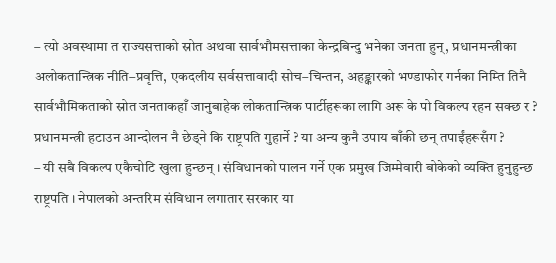– त्यो अवस्थामा त राज्यसत्ताको स्रोत अथवा सार्वभौमसत्ताका केन्द्रबिन्दु भनेका जनता हुन्, प्रधानमन्त्रीका अलोकतान्त्रिक नीति–प्रवृत्ति, एकदलीय सर्वसत्तावादी सोच–चिन्तन, अहङ्कारको भण्डाफोर गर्नका निम्ति तिनै सार्वभौमिकताको स्रोत जनताकहाँ जानुबाहेक लोकतान्त्रिक पार्टीहरूका लागि अरू के पो विकल्प रहन सक्छ र ?
प्रधानमन्त्री हटाउन आन्दोलन नै छेड्ने कि राष्ट्रपति गुहार्ने ? या अन्य कुनै उपाय बाँकी छन् तपाईंहरूसँग ?
– यी सबै विकल्प एकैचोटि खुला हुन्छन् । संविधानको पालन गर्ने एक प्रमुख जिम्मेवारी बोकेको व्यक्ति हुनुहुन्छ राष्ट्रपति । नेपालको अन्तरिम संविधान लगातार सरकार या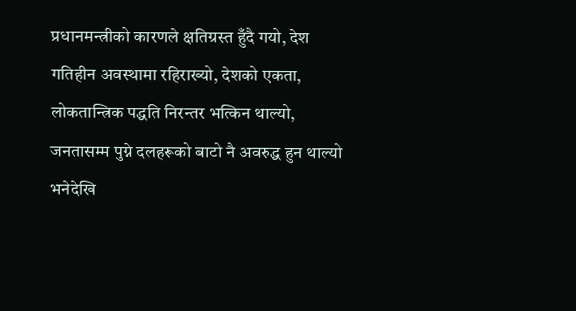प्रधानमन्त्रीको कारणले क्षतिग्रस्त हुँदै गयो, देश गतिहीन अवस्थामा रहिराख्यो, देशको एकता, लोकतान्त्रिक पद्धति निरन्तर भत्किन थाल्यो, जनतासम्म पुग्ने दलहरूको बाटो नै अवरुद्ध हुन थाल्यो भनेदेखि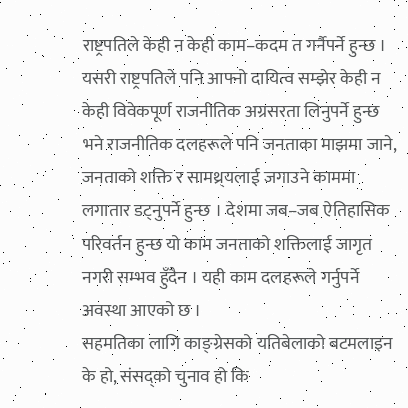राष्ट्रपतिले केही न केही काम–कदम त गर्नैपर्ने हुन्छ । यसरी राष्ट्रपतिले पनि आफ्नो दायित्व सम्झेर केही न केही विवेकपूर्ण राजनीतिक अग्रसरता लिनुपर्ने हुन्छ भने राजनीतिक दलहरूले पनि जनताका माझमा जाने, जनताको शक्ति र सामथ्र्यलाई जगाउने काममा लगातार डट्नुपर्ने हुन्छ । देशमा जब–जब ऐतिहासिक परिवर्तन हुन्छ यो काम जनताको शक्तिलाई जागृत नगरी सम्भव हुँदैन । यही काम दलहरूले गर्नुपर्ने अवस्था आएको छ ।
सहमतिका लागि काङ्ग्रेसको यतिबेलाको बटमलाइन के हो, संसद्को चुनाव हो कि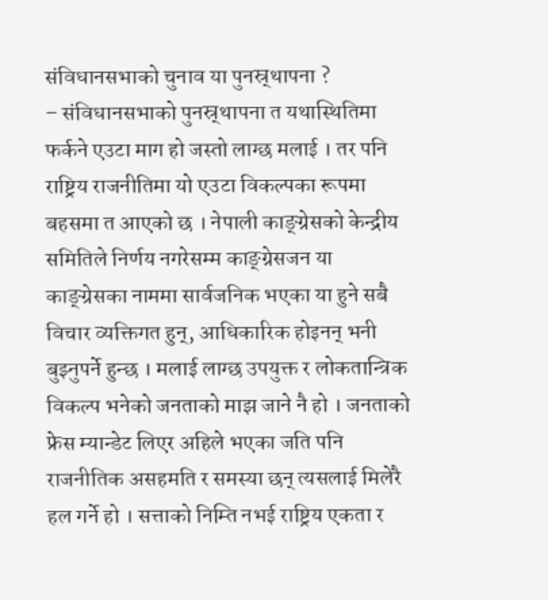संविधानसभाको चुनाव या पुनस्र्थापना ?
– संविधानसभाको पुनस्र्थापना त यथास्थितिमा फर्कने एउटा माग हो जस्तो लाग्छ मलाई । तर पनि राष्ट्रिय राजनीतिमा यो एउटा विकल्पका रूपमा बहसमा त आएको छ । नेपाली काङ्ग्रेसको केन्द्रीय समितिले निर्णय नगरेसम्म काङ्ग्रेसजन या काङ्ग्रेसका नाममा सार्वजनिक भएका या हुने सबै विचार व्यक्तिगत हुन्, आधिकारिक होइनन् भनी बुझ्नुपर्ने हुन्छ । मलाई लाग्छ उपयुक्त र लोकतान्त्रिक विकल्प भनेको जनताको माझ जाने नै हो । जनताको फ्रेस म्यान्डेट लिएर अहिले भएका जति पनि राजनीतिक असहमति र समस्या छन् त्यसलाई मिलेरै हल गर्ने हो । सत्ताको निम्ति नभई राष्ट्रिय एकता र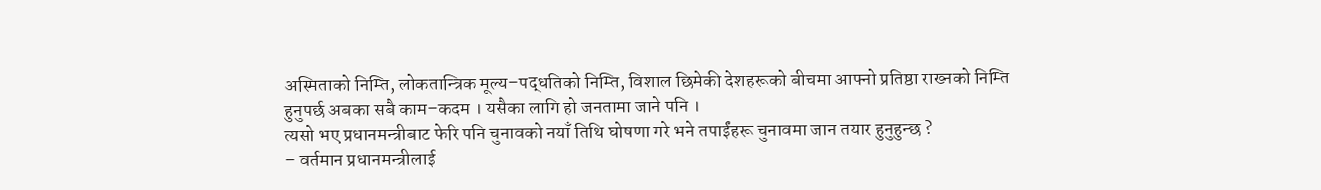अस्मिताको निम्ति, लोकतान्त्रिक मूल्य–पद्धतिको निम्ति, विशाल छिमेकी देशहरूको बीचमा आफ्नो प्रतिष्ठा राख्नको निम्ति हुनुपर्छ अबका सबै काम–कदम । यसैका लागि हो जनतामा जाने पनि ।
त्यसो भए प्रधानमन्त्रीबाट फेरि पनि चुनावको नयाँ तिथि घोषणा गरे भने तपाईंहरू चुनावमा जान तयार हुनुहुन्छ ?
– वर्तमान प्रधानमन्त्रीलाई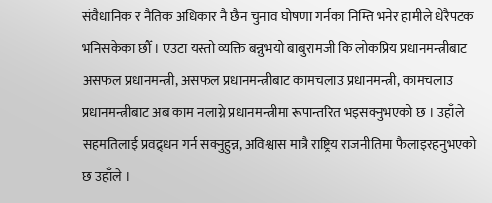संवैधानिक र नैतिक अधिकार नै छैन चुनाव घोषणा गर्नका निम्ति भनेर हामीले धेरैपटक भनिसकेका छौँ । एउटा यस्तो व्यक्ति बन्नुभयो बाबुरामजी कि लोकप्रिय प्रधानमन्त्रीबाट असफल प्रधानमन्त्री, असफल प्रधानमन्त्रीबाट कामचलाउ प्रधानमन्त्री, कामचलाउ प्रधानमन्त्रीबाट अब काम नलाग्ने प्रधानमन्त्रीमा रूपान्तरित भइसक्नुभएको छ । उहाँले सहमतिलाई प्रवद्र्धन गर्न सक्नुहुन्न, अविश्वास मात्रै राष्ट्रिय राजनीतिमा फैलाइरहनुभएको छ उहाँले ।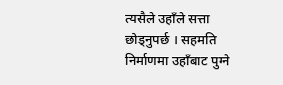त्यसैले उहाँले सत्ता छोड्नुपर्छ । सहमति निर्माणमा उहाँबाट पुग्ने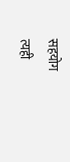सहयोग
त्यही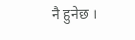नै हुनेछ ।